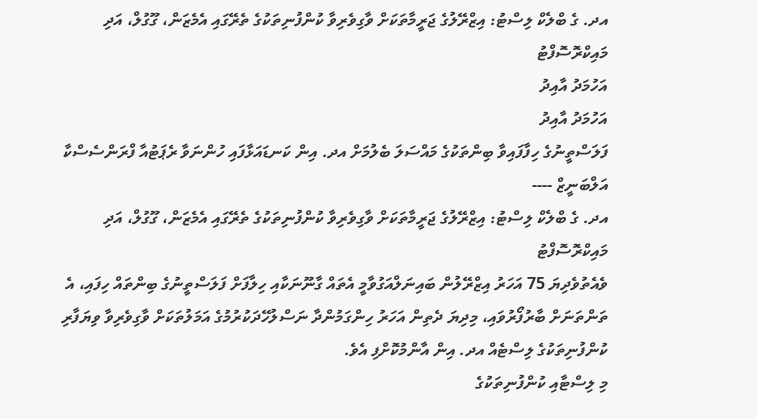އދ. ގެ ބްލެކް ލިސްޓު: އިޒްރޭލުގެ ޖަރީމާތަކަށް ވާގިވެރިވާ ކުންފުނިތަކުގެ ތެރޭގައި އެމެޒަން، ގޫގުލް، އަދި މައިކްރޮސޮފްޓު
އަހުމަދު އާއިދު
އަހުމަދު އާއިދު
ފަލަސްތީނުގެ ހިފާފައިވާ ބިންތަކުގެ މައްސަލަ ބެލުމަށް އދ. އިން ކަނޑައަޅާފައި ހުންނަވާ ރެޕަޓުއާ ފްރަންސެސްކާ އަލްބަނީޒް ----
އދ. ގެ ބްލެކް ލިސްޓު: އިޒްރޭލުގެ ޖަރީމާތަކަށް ވާގިވެރިވާ ކުންފުނިތަކުގެ ތެރޭގައި އެމެޒަން، ގޫގުލް، އަދި މައިކްރޮސޮފްޓު
ވެއެތުވެދިޔަ 75 އަހަރު އިޒްރޭލުން ބައިނަލްއަގުވާމީ އެތައް ގާނޫނަކާއި ހިލާފަށް ފަލަސްތީނުގެ ބިންތައް ހިފައި، އެ ތަންތަނަށް ބާރުފޯރުވައި، މިދިޔަ ދެތިން އަހަރު ހިންގަމުންދާ ނަސްލުހޭދަކުރުމުގެ އަމަލުތަކަށް ވާގިވެރިވާ ވިޔަފާރި ކުންފުނިތަކުގެ ލިސްޓެއް އދ. އިން އާންމުކޮށްފި އެވެ.
މި ލިސްޓާއި ކުންފުނިތަކުގެ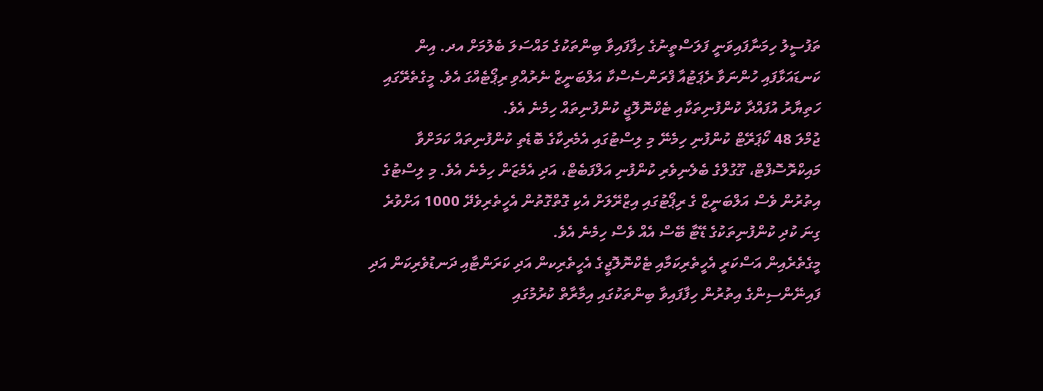ތަފުސީލު ހިމަނާފައިވަނީ ފަލަސްތީނުގެ ހިފާފައިވާ ބިންތަކުގެ މައްސަލަ ބެލުމަށް އދ. އިން ކަނޑައަޅާފައި ހުންނަވާ ރެޕަޓުއާ ފްރަންސެސްކާ އަލްބަނީޒް ނެރުއްވި ރިޕޯޓެއްގަ އެވެ. މީގެތެރޭގައި ހަތިޔާރު އުފައްދާ ކުންފުނިތަކާއި ޓެކްނޮލޮޖީ ކުންފުނިތައް ހިމެނެ އެވެ.
ޖުމްލަ 48 ކޯޕަރޭޓް ކުންފުނި ހިމެނޭ މި ލިސްޓުގައި އެމެރިކާގެ ބޮޑެތި ކުންފުނިތައް ކަމަށްވާ މައިކްރޮސޮފްޓް، ގޫގުލްގެ ބެލެނިވެރި ކުންފުނި އަލްފަބެޓް، އަދި އެމެޒަން ހިމެނެ އެވެ. މި ލިސްޓުގެ އިތުރުން ވެސް އަލްބަނީޒް ގެ ރިޕޯޓުގައި އިޒްރޭލަށް އެކި ގޮތްގޮތުން އެހީތެރިވެދޭ 1000 އަށްވުރެ ގިނަ ކުދި ކުންފުނިތަކުގެ ޑޭޓާ ބޭސް އެއް ވެސް ހިމެނެ އެވެ.
މީގެތެރެއިން އަސްކަރީ އެހީތެރިކަމާއި ޓެކްނޮލޮޖީގެ އެހީތެރިކން އަދި ކަރަންޓާއި ދަނޑުވެރިކަން އަދި ފައިނޭންސިންގެ އިތުރުން ހިފާފައިވާ ބިންތަކުގައި އިމާރާތް ކުރުމުގައި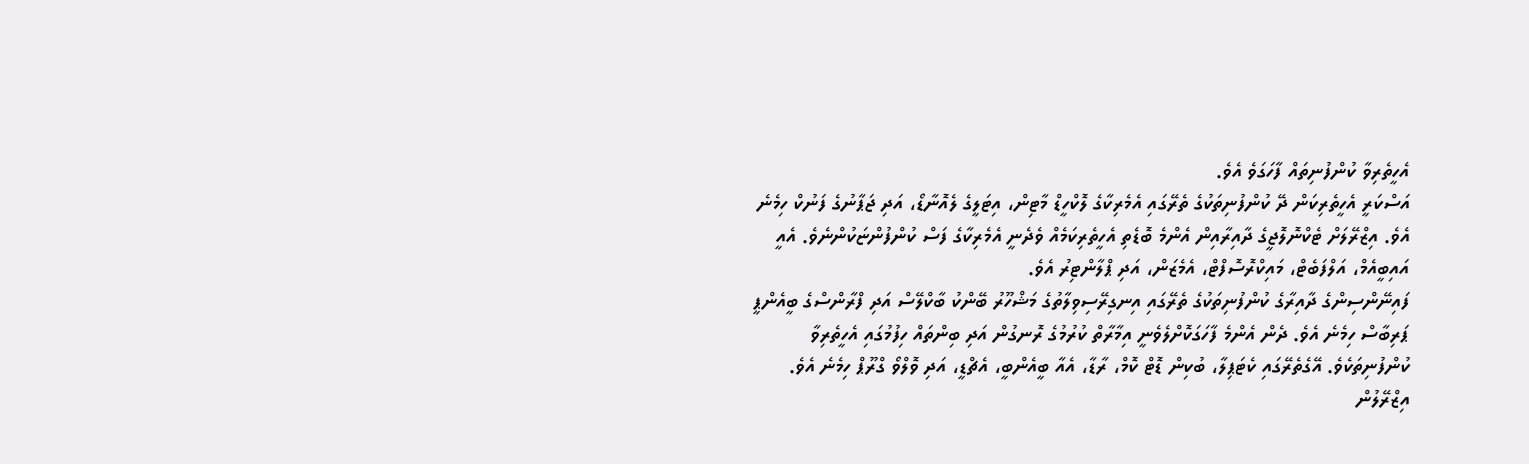އެހީތެރިވާ ކުންފުނިތައް ފާހަގަވެ އެވެ.
އަސްކަރީ އެހީތެރިކަން ދޭ ކުންފުނިތަކުގެ ތެރޭގައި އެމެރިކާގެ ލޮކްހީޑް މާޓިން، އިޓަލީގެ ލެއޮނާޑޯ، އަދި ޖަޕާނުގެ ފަނުކް ހިމެނެ އެވެ. އިޒްރޭލަށް ޓެކްނޮލޮޖީގެ ދާއިރާއިން އެންމެ ބޮޑެތި އެހީތެރިކަމެއް ވެދެނީ އެމެރިކާގެ ފަސް ކުންފުންޏަކުންނެވެ. އެއީ އައިބީއެމް، އަލްފަބެޓް، މައިކްރޮސޮފްޓް، އެމެޒަން، އަދި ޕްލާންޓިރު އެވެ.
ފައިނޭންސިންގެ ދާއިރާގެ ކުންފުނިތަކުގެ ތެރޭގައި އިނގިރޭސިވިލާތުގެ މަޝްހޫރު ބޭންކު ބާކްލޭސް އަދި ފްރާންސްގެ ބީއެންޕީ ޕަރިބާސް ހިމެނެ އެވެ. ދެން އެންމެ ފާހަގަކޮށްލެވެނީ އިމާރާތް ކުރުމުގެ ރޮނގުން އަދި ބިންތައް ހިފުމުގައި އެހީތެރިވާ ކުންފުނިތަކެވެ. އޭގެތެރޭގައި ކެޓަޕިލާ، ބުކިން ޑޮޓް ކޮމް، ރާޑާ، އެއާ ބީއެންބީ، އެޗްޑީ، އަދި ވޮލްވޯ ގްރޫޕް ހިމެނެ އެވެ.
އިޒްރޭލުން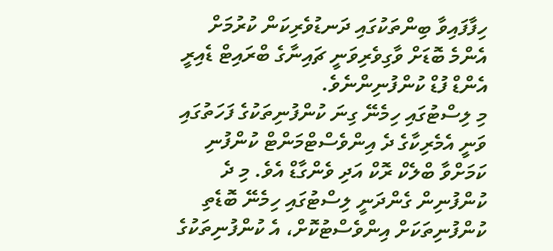ހިފާފައިވާ ބިންތަކުގައި ދަނޑުވެރިކަން ކުރުމަށް އެންމެ ބޮޑަށް ވާގިވެރިވަނީ ޗައިނާގެ ބްރައިޓް ޑެއިރީ އެންޑް ފުޑް ކުންފުނިންނެވެ.
މި ލިސްޓުގައި ހިމެނޭ ގިނަ ކުންފުނިތަކުގެ ފަހަތުގައި ވަނީ އެމެރިކާގެ ދެ އިންވެސްޓްމަންޓް ކުންފުނި ކަމަށްވާ ބްލެކް ރޮކް އަދި ވެންގާޑް އެވެ. މި ދެ ކުންފުނިން ގެންދަނީ ލިސްޓުގައި ހިމެނޭ ބޮޑެތި ކުންފުނިތަކަށް އިންވެސްޓުކޮށް، އެ ކުންފުނިތަކުގެ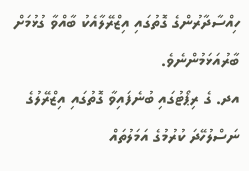ހިއްސާދާރުންގެ ގޮތުގައި އިޒްރޭލާއެކު ބާއްވާ ގުޅުމަށް ބާރުއަޅަމުންނެވެ.
އދ. ގެ ރިޕޯޓުގައި ބުނެފައިވާ ގޮތުގައި އިޒްރޭލުގެ ނަސްލުހޭދަ ކުރުމުގެ އަމަލުތައް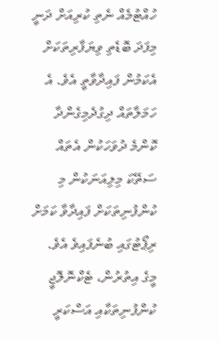ހުއްޓުމެއް ނެތި ކުރިއަށް ދަނީ މިފަދަ ބޮޑެތި ވިޔަފާރިތަކަށް އެކަމުން ފައިދާވާތީ އެވެ. އެ ހަމަލާތައް ދިގުދެމިގެންދާ ކޮންމެ ދުވަހަކުން އެތައް ސަތޭކަ މިލިއަނަކުން މި ކުންފުނިތަކަށް ފައިދާވާ ކަމަށް ރިޕޯޓުގައި ބުނެފައިވެ އެވެ.
މީގެ އިތުރުން، ޓެކްނޮލޮޖީ ކުންފުނިތަކާއި އަސްކަރީ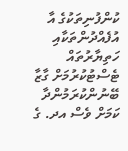ކުންފުނިތަކުގެ އާ އުފެއްދުންތަކާއި ހަތިޔާރުތައް ޓެސްޓުކުރުމަށް ގާޒާ ބޭނުންކުރަމުންދާ ކަމަށް ވެސް އދ. ގެ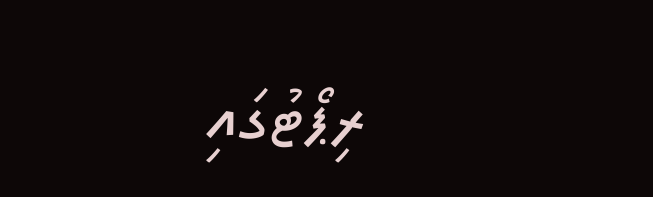ރިޕޯޓުގައި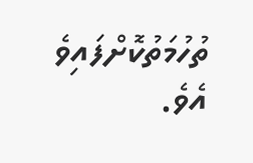ތުހުމަތުކޮށްފައިވެ އެވެ.